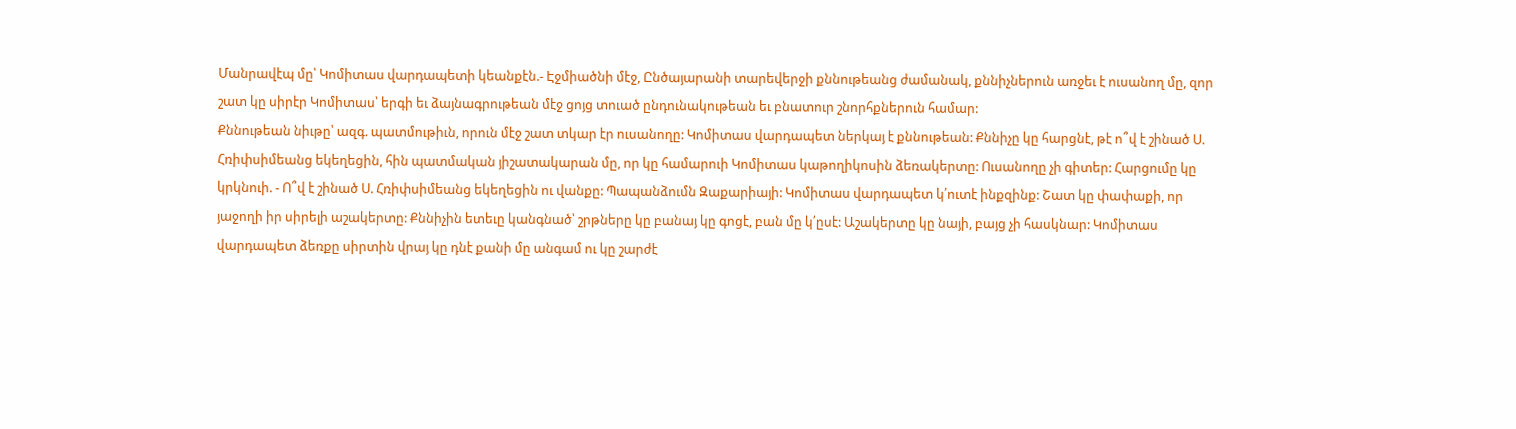Մանրավէպ մը՝ Կոմիտաս վարդապետի կեանքէն.- Էջմիածնի մէջ, Ընծայարանի տարեվերջի քննութեանց ժամանակ, քննիչներուն առջեւ է ուսանող մը, զոր շատ կը սիրէր Կոմիտաս՝ երգի եւ ձայնագրութեան մէջ ցոյց տուած ընդունակութեան եւ բնատուր շնորհքներուն համար:
Քննութեան նիւթը՝ ազգ. պատմութիւն, որուն մէջ շատ տկար էր ուսանողը: Կոմիտաս վարդապետ ներկայ է քննութեան: Քննիչը կը հարցնէ, թէ ո՞վ է շինած Ս. Հռիփսիմեանց եկեղեցին, հին պատմական յիշատակարան մը, որ կը համարուի Կոմիտաս կաթողիկոսին ձեռակերտը: Ուսանողը չի գիտեր: Հարցումը կը կրկնուի. - Ո՞վ է շինած Ս. Հռիփսիմեանց եկեղեցին ու վանքը: Պապանձումն Զաքարիայի: Կոմիտաս վարդապետ կ՛ուտէ ինքզինք: Շատ կը փափաքի, որ յաջողի իր սիրելի աշակերտը: Քննիչին ետեւը կանգնած՝ շրթները կը բանայ կը գոցէ, բան մը կ՛ըսէ: Աշակերտը կը նայի, բայց չի հասկնար: Կոմիտաս վարդապետ ձեռքը սիրտին վրայ կը դնէ քանի մը անգամ ու կը շարժէ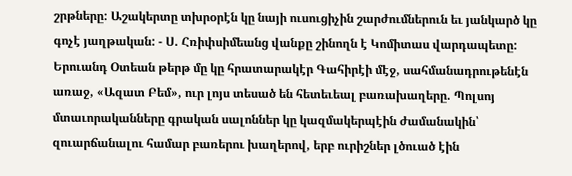շրթները: Աշակերտը տխրօրէն կը նայի ուսուցիչին շարժումներուն եւ յանկարծ կը գոչէ յաղթական: - Ս. Հռիփսիմեանց վանքը շինողն է Կոմիտաս վարդապետը:
Երուանդ Օտեան թերթ մը կը հրատարակէր Գահիրէի մէջ, սահմանադրութենէն առաջ, «Ազատ Բեմ», ուր լոյս տեսած են հետեւեալ բառախաղերը. Պոլսոյ մտաւորականները գրական սալոններ կը կազմակերպէին ժամանակին՝ զուարճանալու համար բառերու խաղերով, երբ ուրիշներ լծուած էին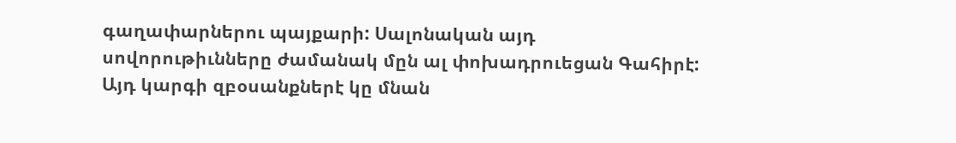գաղափարներու պայքարի: Սալոնական այդ սովորութիւնները ժամանակ մըն ալ փոխադրուեցան Գահիրէ: Այդ կարգի զբօսանքներէ կը մնան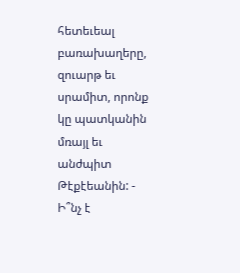հետեւեալ բառախաղերը, զուարթ եւ սրամիտ, որոնք կը պատկանին մռայլ եւ անժպիտ Թէքէեանին: - Ի՞նչ է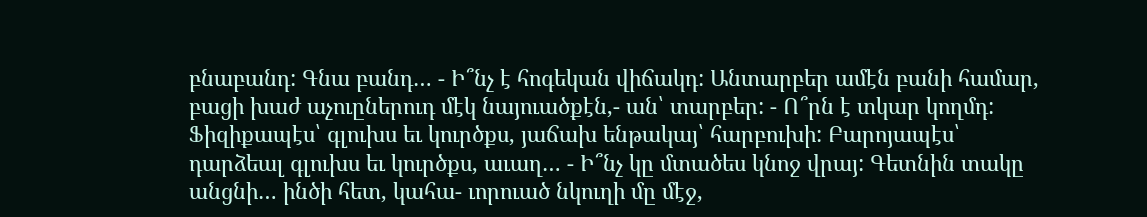բնաբանդ: Գնա բանդ… - Ի՞նչ է հոգեկան վիճակդ: Անտարբեր ամէն բանի համար, բացի խաժ աչուըներուդ մէկ նայուածքէն,- ան՝ տարբեր: - Ո՞րն է տկար կողմդ: Ֆիզիքապէս՝ գլուխս եւ կուրծքս, յաճախ ենթակայ՝ հարբուխի: Բարոյապէս՝ դարձեալ գլուխս եւ կուրծքս, աւաղ… - Ի՞նչ կը մտածես կնոջ վրայ: Գետնին տակը անցնի… ինծի հետ, կահա- ւորուած նկուղի մը մէջ,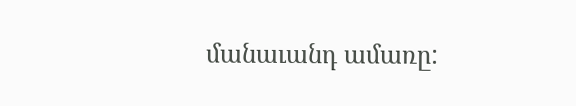մանաւանդ ամառը: